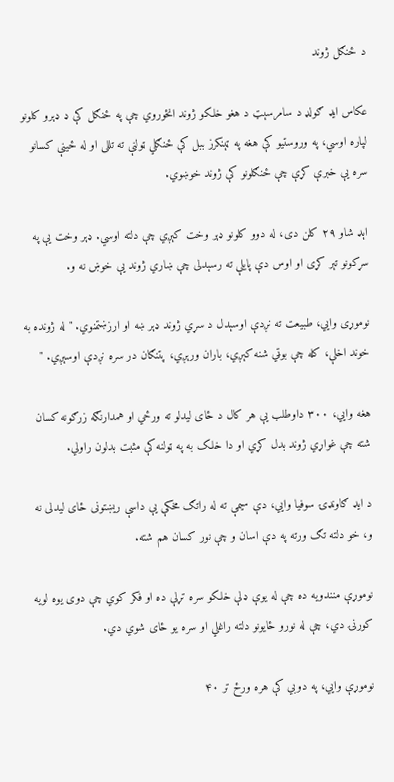د ځنګل ژوند

عکاس ایډ ګولډ د سامرسېټ د هغو خلکو ژوند انځوروي چې په ځنګل کې ډ ډېرو کلونو لپاره اوسي، په وروستیو کې هغه په ټېنکرز ببل کې ځنګلي ټولنې ته تللی او له ځینې کسانو سره یې خبرې کړې چې ځنګلونو کې ژوند خوښوي.

اېډ شاو ۲۹ کلن دی، له دوو کلونو ډېر وخت کېږي چې دلته اوسي. ډېر وخت یې په سړکونو تېر کړی او اوس دې پایلې ته رسېدلی چې ښاري ژوند یې خوښ نه و.

نوموړی وايي، طبیعت ته نږدې اوسېدل د سړي ژوند ډېر ښه او ارزښتمنوي. " له ژونده به خوند اخلې، کله چې بوټي شنه کېږي، باران ورېږي، پتنګان در سره نږدې اوسېږي. "

هغه وايي، ۳۰۰ داوطلب یې هر کال د ځای لیدلو ته ورځي او همدارنګه زرګونه کسان شته چې غواړي ژوند بدل کړي او دا خلک به په ټولنه کې مثبت بدلون راولي.

د ایډ ګاونډۍ سوفیا وايي، دې سیمې ته له راتګ مخکې یې داسې ریښتونی ځای لیدلی نه و، خو دلته تګ ورته په دې اسان و چې نور کسان هم شته.

نوموړې منندویه ده چې له یوې ډلې خلکو سره تړلې ده او فکر کوي چې دوی یوه لویه کورنۍ دي، چې له نورو ځایونو دلته راغلي او سره یو ځای شوي دي.

نوموړې وايي، په دوبي کې هره ورځ تر ۴۰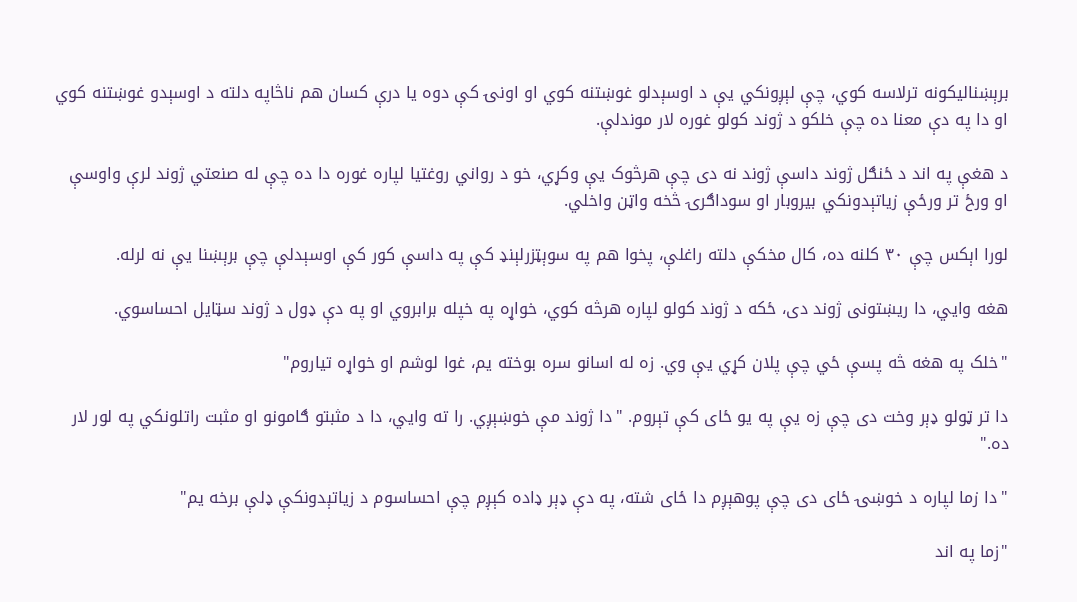برېښنالیکونه ترلاسه کوي، چې لېږونکي یې د اوسېدلو غوښتنه کوي او اونۍ کې دوه یا درې کسان هم ناڅاپه دلته د اوسېدو غوښتنه کوي او دا په دې معنا ده چې خلکو د ژوند کولو غوره لار موندلې.

د هغې په اند د ځنګل ژوند داسې ژوند نه دی چې هرڅوک یې وکړي، خو د رواني روغتیا لپاره غوره دا ده چې له صنعتي ژوند لرې واوسې او ورځ تر ورځې زیاتېدونکي بیروبار او سوداګرۍ څخه واټن واخلي.

لورا اېکس چې ۳۰ کلنه ده، کال مخکې دلته راغلې، پخوا هم په سوېټزرلېنډ کې په داسې کور کې اوسېدلې چې برېښنا یې نه لرله.

هغه وايي، دا ریښتونی ژوند دی، ځکه د ژوند کولو لپاره هرڅه کوي، خواړه په خپله برابروي او په دې ډول د ژوند سټایل احساسوي.

"خلک په هغه څه پسې ځي چې پلان کړي یې وي. زه له اسانو سره بوخته یم، غوا لوشم او خواړه تیاروم"

دا تر ټولو ډېر وخت دی چې زه یې په یو ځای کې تېروم. "دا ژوند مې خوښېږي. را ته وايي، دا د مثبتو ګامونو او مثبت راتلونکي په لور لار ده."

"دا زما لپاره د خوښۍ ځای دی چې پوهېږم دا ځای شته، په دې ډېر ډاده کېږم چې احساسوم د زیاتېدونکې ډلې برخه یم"

"زما په اند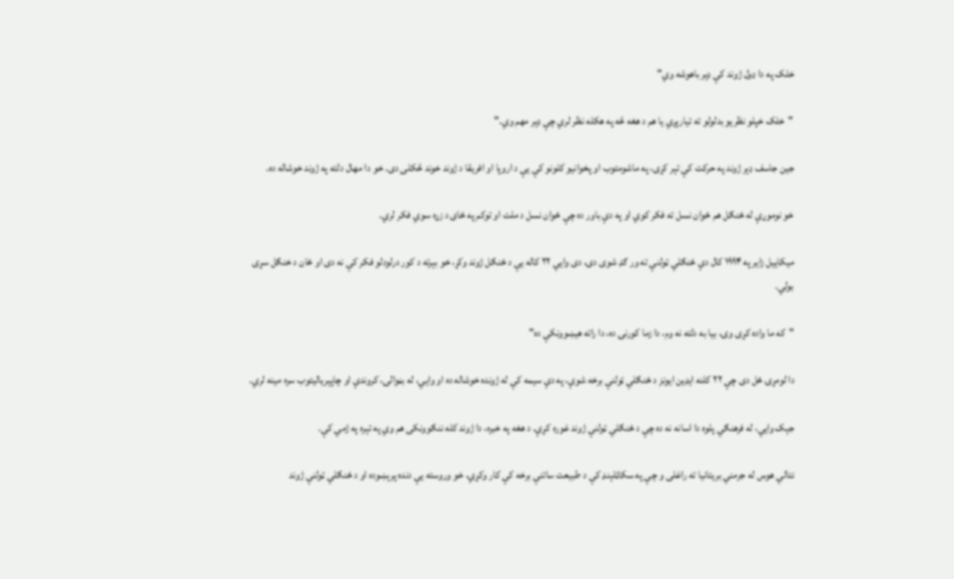خلک په دا ډول ژوند کې ډېر باهوشه وي"

"خلک خپلو نظریو بدلولو ته تیارېږي یا هم د هغه څه په هکله نظر لري چې ډېر مهم وي."

جین جاسف ډېر ژوند په حرکت کې تېر کړی، په ماشومتوب او پخوانیو کلونو کې یې د اروپا او افریقا د ژوند خوند څکلی دی. خو دا مهال دلته په ژوند خوشاله ده.

خو نوموړې له ځنګل هم ځوان نسل ته فکر کوي او په دې باور ده چې ځوان نسل د ملت او توکم په ځای د زړه سوي فکر لري.

میکاییل زایر په ۱۹۹۴ کال دې ځنګلي ټولنې ته ور ګډ شوی دی، دی وايي ۲۲ کاله یې د ځنګل ژوند وکړ، خو بېرته د کور درلودلو فکر کې نه دی او ځان د خنګل سړی بولي.

"که ما واده کړی وی، بیا به دلته نه وم، دا زما کورنۍ ده، دا راته هیښوونکې ده"

دا لومړۍ ځل دی چې ۲۲ کلنه ایډین ایونز د ځنګلي ټولنې برخه شوې، په دې سیمه کې له ژونده خوشاله ده او وايي، له بڼوالۍ، کروندې او چاپېریالیتوب سره مینه لري.

جېک وايي، له فرهنګي پلوه دا اسانه نه ده چې د ځنګلي ټولنې ژوند غوره کړې. د هغه په خبره، دا ژوند کله ننګوونکی هم وي په تېره په ژمي کې.

نتالي هوس له جرمني بریتانیا ته راغلی و چې په سکاټلېنډ کې د طبیعت ساتنې برخه کې کار وکړي، خو وروسته یې دنده پرېښوده او د ځنګلي ټولنې ژوند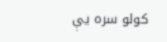کولو سره یې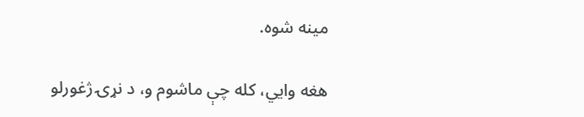مینه شوه.

هغه وایي، کله چې ماشوم و، د نړۍ ژغورلو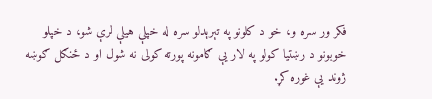فکر ور سره و، خو د کلونو په تېرېدلو سره له خپلې هیلې لرې شو، د خپلو خوبونو د رښتیا کولو په لار یې ګامونه پورته کولی نه شول او د ځنګل ګوښه ژوند یې غوره کړ.